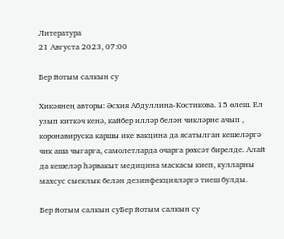Литература
21 Августа 2023, 07:00

Бер йотым салкын су

Хикәянең авторы: Әсхия Абдуллина-Костикова. 15 өлеш. Ел узып киткәч кенә, кайбер илләр белән чикләрне ачып , коронавируска каршы ике вакцина да ясатылган кешеләргә чик аша чыгарга, самолетларда очарга рөхсәт бирелде. Алай да кешеләр һәрвакыт медицина маскасы киеп, кулларны махсус сыеклык белән дезинфекцияләргә тиеш булды.

Бер йотым салкын суБер йотым салкын су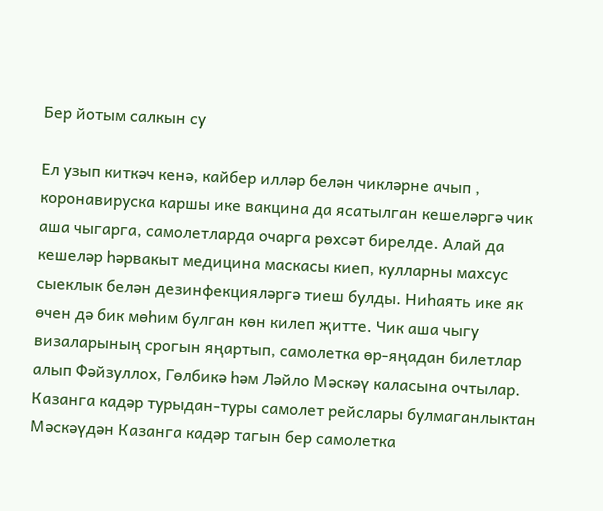Бер йотым салкын су

Ел узып киткәч кенә, кайбер илләр белән чикләрне ачып , коронавируска каршы ике вакцина да ясатылган кешеләргә чик аша чыгарга, самолетларда очарга рөхсәт бирелде. Алай да кешеләр һәрвакыт медицина маскасы киеп, кулларны махсус сыеклык белән дезинфекцияләргә тиеш булды. Ниһаять ике як өчен дә бик мөһим булган көн килеп җитте. Чик аша чыгу визаларының срогын яңартып, самолетка өр-яңадан билетлар алып Фәйзуллох, Гөлбикә һәм Ләйло Мәскәү каласына очтылар. Казанга кадәр турыдан-туры самолет рейслары булмаганлыктан Мәскәүдән Казанга кадәр тагын бер самолетка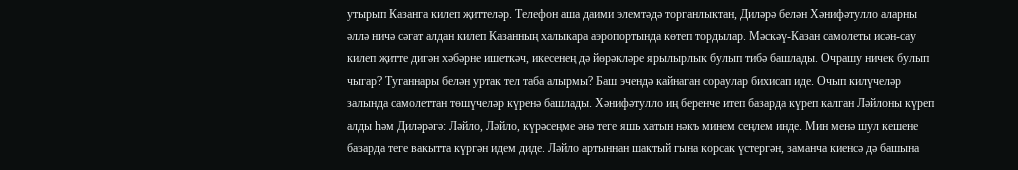утырып Казанга килеп җиттеләр. Телефон аша даими элемтәдә торганлыктан, Диләрә белән Хәнифәтулло аларны әллә ничә сәгат алдан килеп Казанның халыкара аэропортында көтеп тордылар. Мәскәү-Казан самолеты исән-сау килеп җитте дигән хәбәрне ишеткәч, икесенең дә йөрәкләре ярылырлык булып тибә башлады. Очрашу ничек булып чыгар? Туганнары белән уртак тел таба алырмы? Баш эчендә кайнаган сораулар бихисап иде. Очып килүчеләр залында самолеттан төшүчеләр күренә башлады. Хәнифәтулло иң беренче итеп базарда күреп калган Ләйлоны күреп алды һәм Диләрәгә: Ләйло, Ләйло, күрәсеңме әнә теге яшь хатын нәкъ минем сеңлем инде. Мин менә шул кешене базарда теге вакытта күргән идем диде. Ләйло артыннан шактый гына корсак үстергән, заманча киенсә дә башына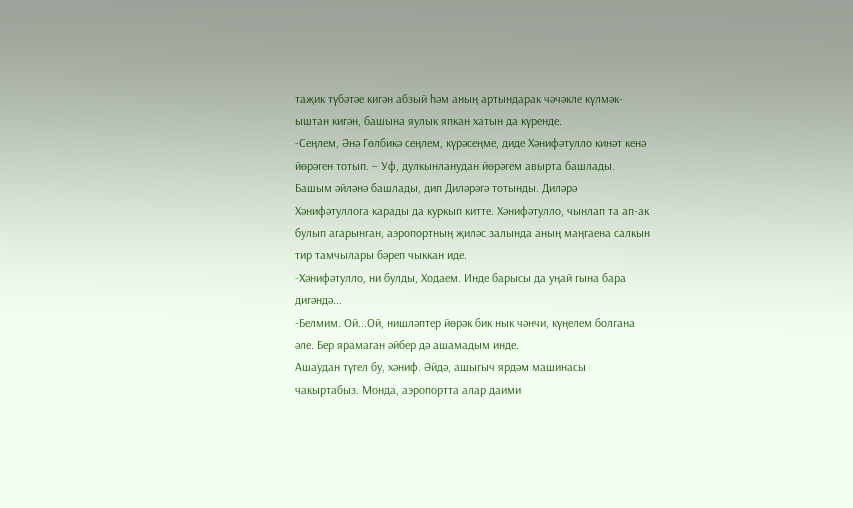таҗик түбәтәе кигән абзый һәм аның артындарак чәчәкле күлмәк-ыштан кигән, башына яулык япкан хатын да күренде.
-Сеңлем, Әнә Гөлбикә сеңлем, күрәсеңме, диде Хәнифәтулло кинәт кенә йөрәген тотып. – Уф, дулкынланудан йөрәгем авырта башлады. Башым әйләнә башлады, дип Диләрәгә тотынды. Диләрә Хәнифәтуллога карады да куркып китте. Хәнифәтулло, чынлап та ап-ак булып агарынган, аэропортның җиләс залында аның маңгаена салкын тир тамчылары бәреп чыккан иде.
-Хәнифәтулло, ни булды, Ходаем. Инде барысы да уңай гына бара дигәндә...
-Белмим. Ой...Ой, нишләптер йөрәк бик нык чәнчи, күңелем болгана әле. Бер ярамаган әйбер дә ашамадым инде.
Ашаудан түгел бу, хәниф. Әйдә, ашыгыч ярдәм машинасы чакыртабыз. Монда, аэропортта алар даими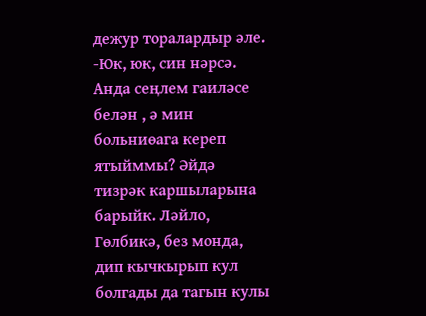дежур торалардыр әле.
-Юк, юк, син нәрсә. Анда сеңлем гаиләсе белән , ә мин больниөага кереп ятыйммы? Әйдә тизрәк каршыларына барыйк. Ләйло, Гөлбикә, без монда, дип кычкырып кул болгады да тагын кулы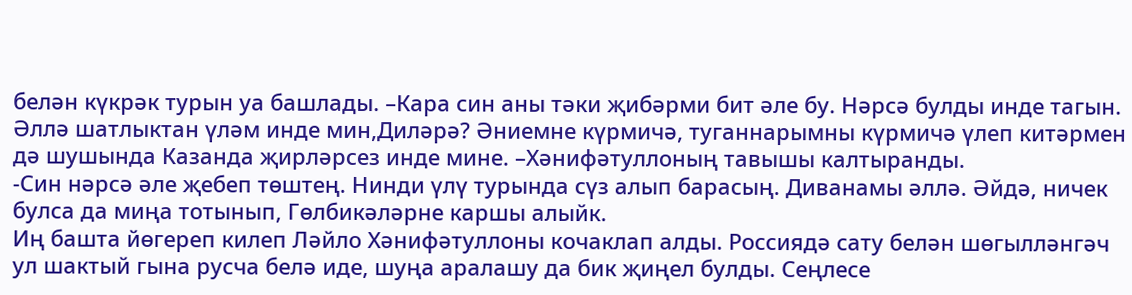белән күкрәк турын уа башлады. –Кара син аны тәки җибәрми бит әле бу. Нәрсә булды инде тагын. Әллә шатлыктан үләм инде мин,Диләрә? Әниемне күрмичә, туганнарымны күрмичә үлеп китәрмен дә шушында Казанда җирләрсез инде мине. –Хәнифәтуллоның тавышы калтыранды.
-Син нәрсә әле җебеп төштең. Нинди үлү турында сүз алып барасың. Диванамы әллә. Әйдә, ничек булса да миңа тотынып, Гөлбикәләрне каршы алыйк.
Иң башта йөгереп килеп Ләйло Хәнифәтуллоны кочаклап алды. Россиядә сату белән шөгылләнгәч ул шактый гына русча белә иде, шуңа аралашу да бик җиңел булды. Сеңлесе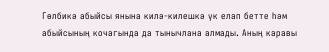Гөлбикә абыйсы янына килә-килешкә үк елап бетте һәм абыйсының кочагында да тынычлана алмады. Аның каравы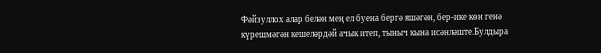Фәйзуллох алар белән мең ел буена бергә яшәгән, бер-ике көн генә күрешмәгән кешеләрдәй ачык итеп, тыныч кына исәнләште.Булдыра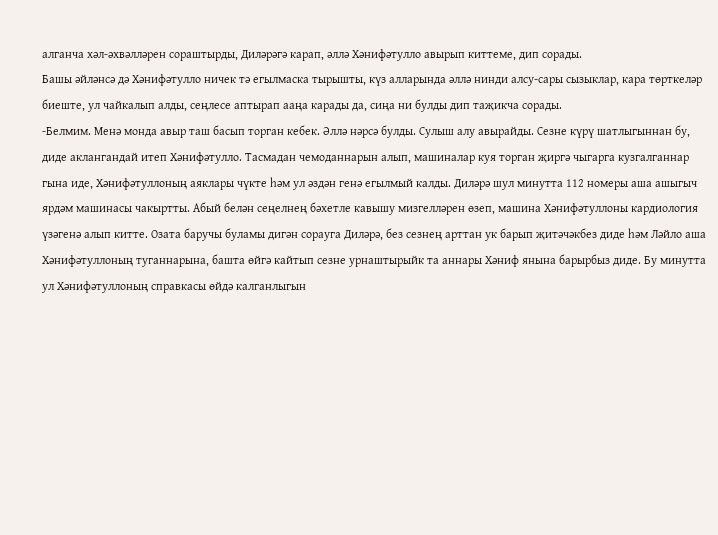алганча хәл-әхвәлләрен сораштырды, Диләрәгә карап, әллә Хәнифәтулло авырып киттеме, дип сорады.
Башы әйләнсә дә Хәнифәтулло ничек тә егылмаска тырышты, күз алларында әллә нинди алсу-сары сызыклар, кара төрткеләр биеште, ул чайкалып алды, сеңлесе аптырап ааңа карады да, сиңа ни булды дип таҗикча сорады.
-Белмим. Менә монда авыр таш басып торган кебек. Әллә нәрсә булды. Сулыш алу авырайды. Сезне күрү шатлыгыннан бу, диде аклангандай итеп Хәнифәтулло. Тасмадан чемоданнарын алып, машиналар куя торган җиргә чыгарга кузгалганнар гына иде, Хәнифәтуллоның аяклары чүкте һәм ул әздән генә егылмый калды. Диләрә шул минутта 112 номеры аша ашыгыч ярдәм машинасы чакыртты. Абый белән сеңелнең бәхетле кавышу мизгелләрен өзеп, машина Хәнифәтуллоны кардиология үзәгенә алып китте. Озата баручы буламы дигән сорауга Диләрә, без сезнең арттан ук барып җитәчәкбез диде һәм Ләйло аша Хәнифәтуллоның туганнарына, башта өйгә кайтып сезне урнаштырыйк та аннары Хәниф янына барырбыз диде. Бу минутта ул Хәнифәтуллоның справкасы өйдә калганлыгын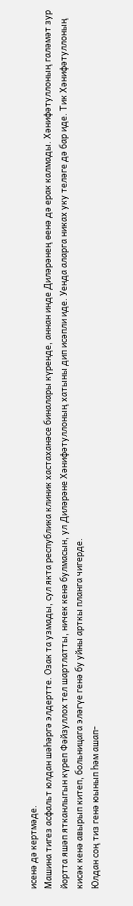исенә дә кертмәде.
Машина тигез асфальт юлдан шәһәргә элдертте. Озак та узмады, сул якта республика клиник хастаханәсе биналары күренде, аннан инде Диләрәнең өенә дә ерак калмады. Хәнифәтуллоның галәмәт зур йортта яшәп ятканлыгын күреп Фәйзуллох тел шартлатты, ничек кенә булмасын, ул Диләрәне Хәнифәтуллоның хатыны дип исәпли иде. Уенда аларга никах уку теләге дә бар иде. Тик Хәнифәтуллоның кисәк кенә авырып китеп, больницага эләгүе генә бу уйны арткы планга чигерде.
Юлдан соң тиз генә юынып һәм ашап-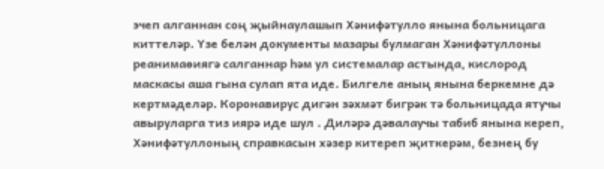эчеп алганнан соң җыйнаулашып Хәнифәтулло янына больницага киттеләр. Үзе белән документы мазары булмаган Хәнифәтуллоны реанимаөиягә салганнар һәм ул системалар астында, кислород маскасы аша гына сулап ята иде. Билгеле аның янына беркемне дә кертмәделәр. Коронавирус дигән зәхмәт бигрәк тә больницада ятучы авыруларга тиз иярә иде шул . Диләрә дәвалаучы табиб янына кереп, Хәнифәтуллоның справкасын хәзер китереп җиткерәм, безнең бу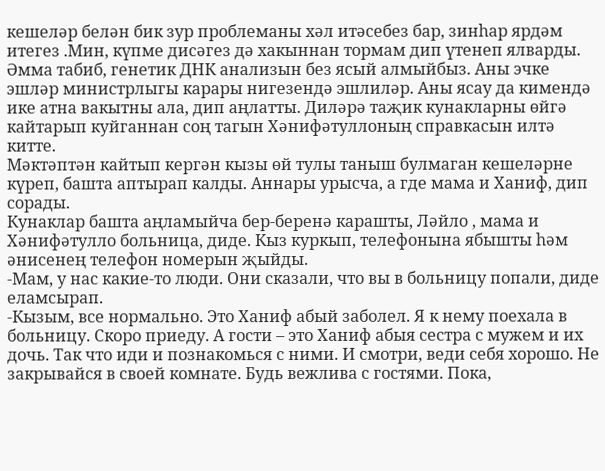кешеләр белән бик зур проблеманы хәл итәсебез бар, зинһар ярдәм итегез .Мин, күпме дисәгез дә хакыннан тормам дип үтенеп ялварды. Әмма табиб, генетик ДНК анализын без ясый алмыйбыз. Аны эчке эшләр министрлыгы карары нигезендә эшлиләр. Аны ясау да кимендә ике атна вакытны ала, дип аңлатты. Диләрә таҗик кунакларны өйгә кайтарып куйганнан соң тагын Хәнифәтуллоның справкасын илтә китте.
Мәктәптән кайтып кергән кызы өй тулы таныш булмаган кешеләрне күреп, башта аптырап калды. Аннары урысча, а где мама и Ханиф, дип сорады.
Кунаклар башта аңламыйча бер-беренә карашты, Ләйло , мама и Хәнифәтулло больница, диде. Кыз куркып, телефонына ябышты һәм әнисенең телефон номерын җыйды.
-Мам, у нас какие-то люди. Они сказали, что вы в больницу попали, диде еламсырап.
-Кызым, все нормально. Это Ханиф абый заболел. Я к нему поехала в больницу. Скоро приеду. А гости – это Ханиф абыя сестра с мужем и их дочь. Так что иди и познакомься с ними. И смотри, веди себя хорошо. Не закрывайся в своей комнате. Будь вежлива с гостями. Пока,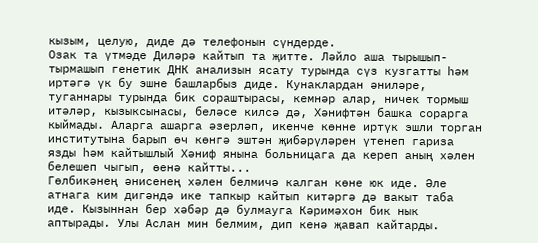кызым, целую, диде дә телефонын сүндерде.
Озак та үтмәде Диләрә кайтып та җитте. Ләйло аша тырышып-тырмашып генетик ДНК анализын ясату турында сүз кузгатты һәм иртәгә үк бу эшне башларбыз диде. Кунаклардан әниләре, туганнары турында бик сораштырасы, кемнәр алар, ничек тормыш итәләр, кызыксынасы, беләсе килсә дә, Хәнифтән башка сорарга кыймады. Аларга ашарга әзерләп, икенче көнне иртүк эшли торган институтына барып өч көнгә эштән җибәрүләрен үтенеп гариза язды һәм кайтышлый Хәниф янына больницага да кереп аның хәлен белешеп чыгып, өенә кайтты...
Гөлбикәнең әнисенең хәлен белмичә калган көне юк иде. Әле атнага ким дигәндә ике тапкыр кайтып китәргә дә вакыт таба иде. Кызыннан бер хәбәр дә булмауга Кәримәхон бик нык аптырады. Улы Аслан мин белмим, дип кенә җавап кайтарды.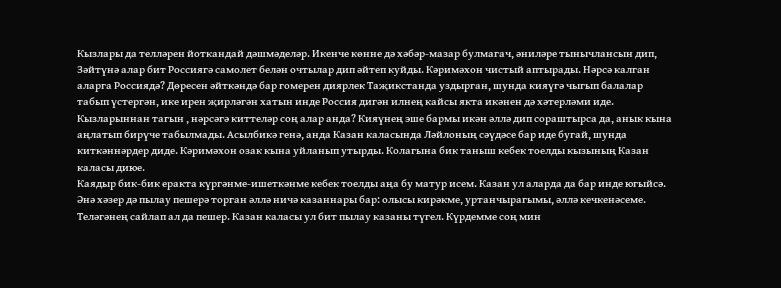Кызлары да телләрен йоткандай дәшмәделәр. Икенче көнне дә хәбәр-мазар булмагач, әниләре тынычлансын дип, Зәйтүнә алар бит Россиягә самолет белән очтылар дип әйтеп куйды. Кәримәхон чистый аптырады. Нәрсә калган аларга Россиядә? Дөресен әйткәндә бар гомерен диярлек Таҗикстанда уздырган, шунда кияүгә чыгып балалар табып үстергән, ике ирен җирләгән хатын инде Россия дигән илнең кайсы якта икәнен дә хәтерләми иде. Кызларыннан тагын , нәрсәгә киттеләр соң алар анда? Кияүнең эше бармы икән әллә дип сораштырса да, анык кына аңлатып бирүче табылмады. Асылбикә генә, анда Казан каласында Ләйлоның сәүдәсе бар иде бугай, шунда киткәннәрдер диде. Кәримәхон озак кына уйланып утырды. Колагына бик таныш кебек тоелды кызының Казан каласы диюе.
Каядыр бик-бик еракта күргәнме-ишеткәнме кебек тоелды аңа бу матур исем. Казан ул аларда да бар инде югыйсә. Әнә хәзер дә пылау пешерә торган әллә ничә казаннары бар: олысы кирәкме, уртанчырагымы, әллә кечкенәсеме. Теләгәнең сайлап ал да пешер. Казан каласы ул бит пылау казаны түгел. Күрдемме соң мин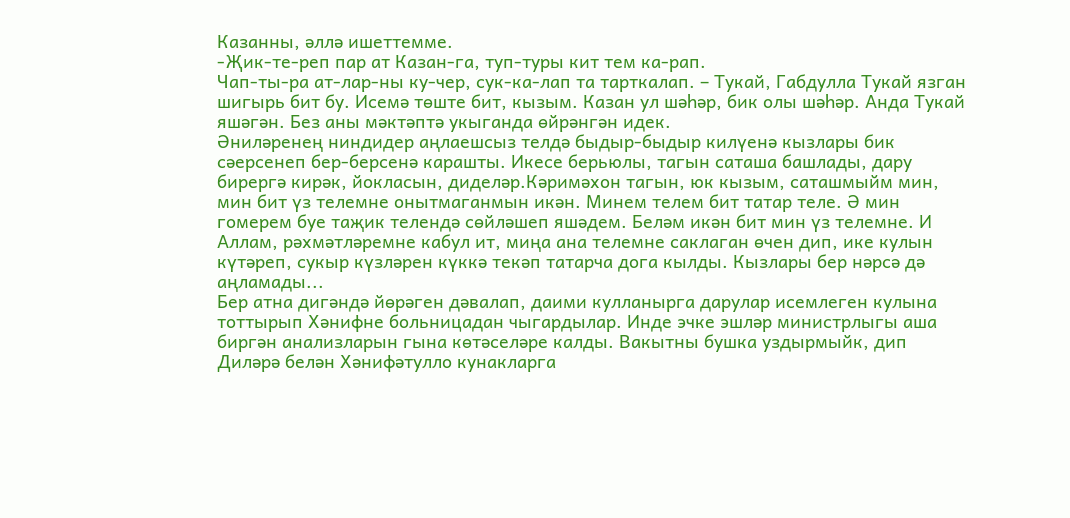Казанны, әллә ишеттемме.
-Җик-те-реп пар ат Казан-га, туп-туры кит тем ка-рап.
Чап-ты-ра ат-лар-ны ку-чер, сук-ка-лап та тарткалап. – Тукай, Габдулла Тукай язган шигырь бит бу. Исемә төште бит, кызым. Казан ул шәһәр, бик олы шәһәр. Анда Тукай яшәгән. Без аны мәктәптә укыганда өйрәнгән идек.
Әниләренең ниндидер аңлаешсыз телдә быдыр-быдыр килүенә кызлары бик сәерсенеп бер-берсенә карашты. Икесе берьюлы, тагын саташа башлады, дару бирергә кирәк, йокласын, диделәр.Кәримәхон тагын, юк кызым, саташмыйм мин, мин бит үз телемне онытмаганмын икән. Минем телем бит татар теле. Ә мин гомерем буе таҗик телендә сөйләшеп яшәдем. Беләм икән бит мин үз телемне. И Аллам, рәхмәтләремне кабул ит, миңа ана телемне саклаган өчен дип, ике кулын күтәреп, сукыр күзләрен күккә текәп татарча дога кылды. Кызлары бер нәрсә дә аңламады...
Бер атна дигәндә йөрәген дәвалап, даими кулланырга дарулар исемлеген кулына тоттырып Хәнифне больницадан чыгардылар. Инде эчке эшләр министрлыгы аша биргән анализларын гына көтәселәре калды. Вакытны бушка уздырмыйк, дип Диләрә белән Хәнифәтулло кунакларга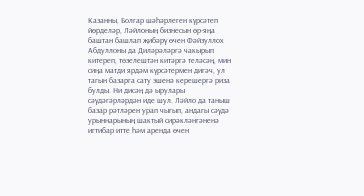Казанны, Болгар шәһәрлеген күрсәтеп йөрделәр, Ләйлоның бизнесын өр-яңа баштан башлап җибәрү өчен Фәйзуллох Абдуллоны да Диләрәләргә чакырып китереп, төзелештән китәргә теләсәң, мин сиңа матди ярдәм күрсәтермен дигәч, ул тагын базарга сату эшенә керешергә риза булды. Ни дисәң дә ырулары сәүдәгәрләрдән иде шул. Ләйло да таныш базар рәтләрен урап чыгып, андагы сәүдә урыннарының шактый сирәкләнгәненә игтибар итте һәм аренда өчен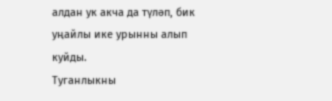алдан ук акча да түләп, бик уңайлы ике урынны алып куйды.
Туганлыкны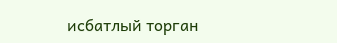исбатлый торган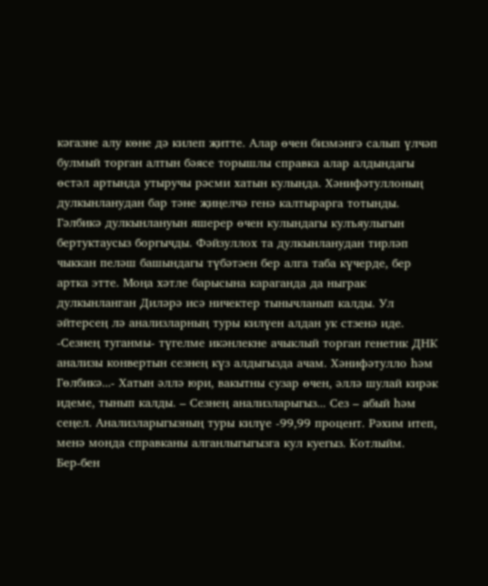кәгазне алу көне дә килеп җитте. Алар өчен бизмәнгә салып үлчәп булмый торган алтын бәясе торышлы справка алар алдындагы өстәл артында утыручы рәсми хатын кулында. Хәнифәтуллоның дулкынланудан бар тәне җиңелчә генә калтырарга тотынды. Гәлбикә дулкынлануын яшерер өчен кулындагы кулъяулыгын бертуктаусыз боргычды. Фәйзуллох та дулкынланудан тирләп чыккан пеләш башындагы түбәтәен бер алга таба күчерде, бер артка этте. Моңа хәтле барысына караганда да ныграк дулкынланган Диләрә исә ничектер тынычланып калды. Ул әйтерсең лә анализларның туры килүен алдан ук стзенә иде.
-Сезнең туганмы- түгелме икәнлекне ачыклый торган генетик ДНК анализы конвертын сезнең күз алдыгызда ачам. Хәнифәтулло һәм Гөлбикә...- Хатын әллә юри, вакытны сузар өчен, әллә шулай кирәк идеме, тынып калды. – Сезнең анализларыгыз... Сез – абый һәм сеңел. Анализларыгызның туры килүе -99,99 процент. Рәхим итеп, менә монда справканы алганлыгыгызга кул куегыз. Котлыйм.
Бер-бен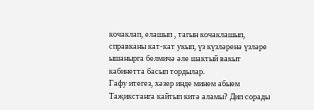кочаклап, елашып , тагын кочаклашып, справканы кат-кат укып, үз күзләренә үзләре ышанырга белмичә әле шактый вакыт кабинетта басып тордылар.
Гафу итегез, хәзер инде минем абыем Таҗикстанга кайтып китә аламы? Дип сорады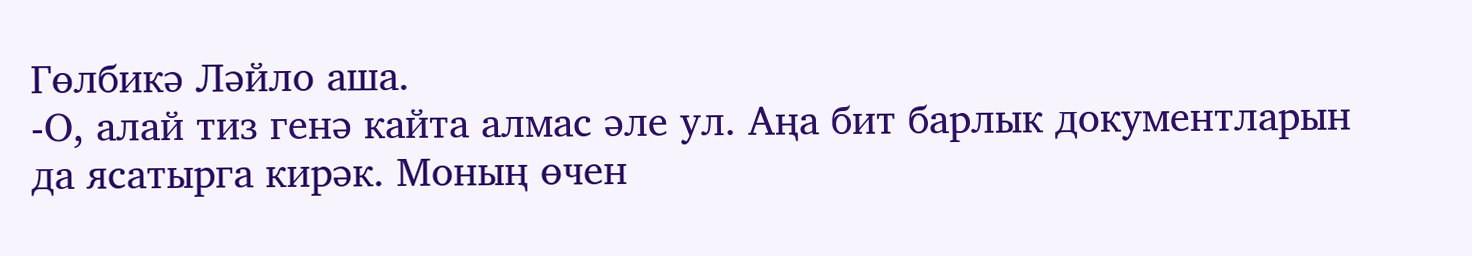Гөлбикә Ләйло аша.
-О, алай тиз генә кайта алмас әле ул. Аңа бит барлык документларын да ясатырга кирәк. Моның өчен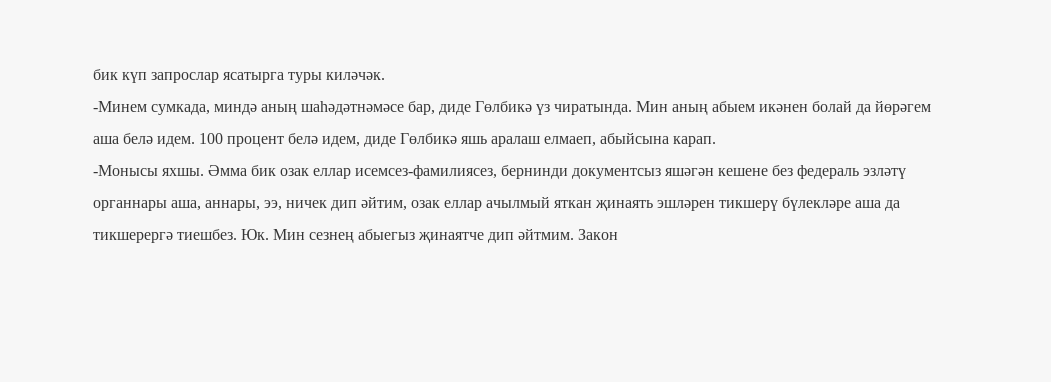бик күп запрослар ясатырга туры киләчәк.
-Минем сумкада, миндә аның шаһәдәтнәмәсе бар, диде Гөлбикә үз чиратында. Мин аның абыем икәнен болай да йөрәгем аша белә идем. 100 процент белә идем, диде Гөлбикә яшь аралаш елмаеп, абыйсына карап.
-Монысы яхшы. Әмма бик озак еллар исемсез-фамилиясез, бернинди документсыз яшәгән кешене без федераль эзләтү органнары аша, аннары, ээ, ничек дип әйтим, озак еллар ачылмый яткан җинаять эшләрен тикшерү бүлекләре аша да тикшерергә тиешбез. Юк. Мин сезнең абыегыз җинаятче дип әйтмим. Закон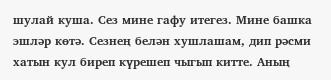шулай куша. Сез мине гафу итегез. Мине башка эшләр көтә. Сезнең белән хушлашам, дип рәсми хатын кул биреп күрешеп чыгып китте. Аның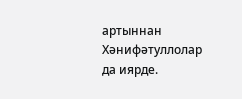артыннан Хәнифәтуллолар да иярде.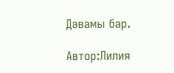Дәвамы бар.

Автор:Лилия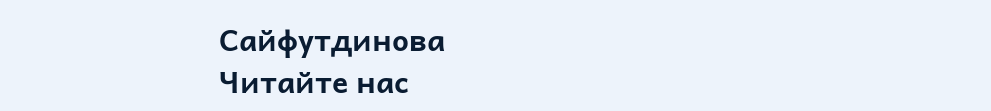Сайфутдинова
Читайте нас